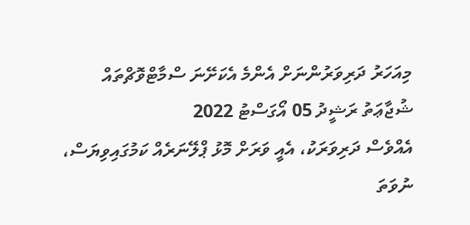މިއަހަރު ދަރިވަރުންނަށް އެންމެ އެކަށޭނަ ސްމާޓްވޮޗްތައް
ޝުޖާޢަތު ރަޝީދު 05 އޯގަސްޓު 2022
އެއްވެސް ދަރިވަރަކު، އެއީ ވަރަށް މޮޅު ޕްލޭނަރެއް ކަމުގައިވިޔަސް، ނުވަތަ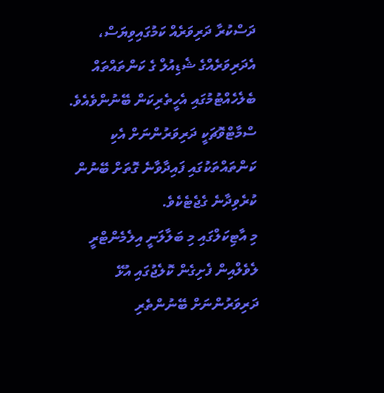ދަސްކުރާ ދަރިވަރެއް ކަމުގައިވިޔަސް، އެދަރިވަރެއްގެ ޝެޑިއުލް ގެ ކަންތައްތައް ބެލެހެއްޓުމުގައި އެހީތެރިކަން ބޭނުންވެއެވެ.
ސްމާޓްވޮޗަކީ ދަރިވަރުންނަށް އެކި ކަންތައްތަކުގައި ފައިދާވާނެ ގޮތަށް ބޭނުން ކުރެވިދާނެ ގެޖެޓެކެވެ.
މި އާޓިކަލްގައި މި ބަލާލަނީ އިލެމެންޓްރީ ލެވެލްއިން ފެށިގެން ކޮލެޖުގައި އުޅޭ ދަރިވަރުންނަށް ބޭނުންތެރި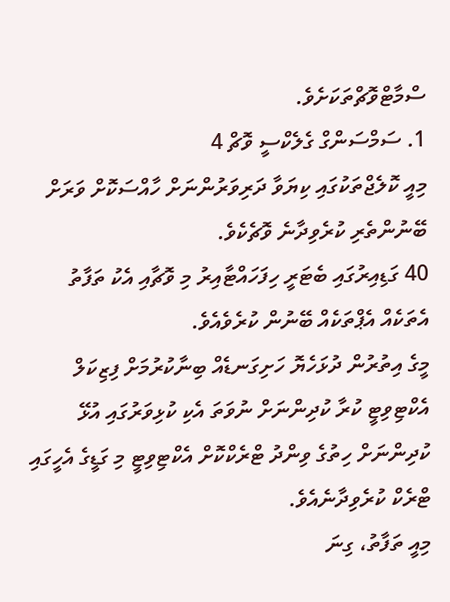ސްމާޓްވޮޗްތަކަށެވެ.
1. ސަމްސަންގް ގެލެކްސީ ވޮޗް 4
މިއީ ކޮލެޖްތަކުގައި ކިޔަވާ ދަރިވަރުންނަށް ހާއްސަކޮށް ވަރަށް ބޭނުންތެރި ކުރެވިދާނެ ވޮޗެކެވެ.
40 ގަޑިއިރުގައި ބެޓަރީ ހިފަހައްޓާއިރު މި ވޮޗާއި އެކު ތަފާތު އެތަކެއް އެޕްތަކެއް ބޭނުން ކުރެވެއެވެ.
މީގެ އިތުރުން ދުޅަހެޔޮ ހަށިގަނޑެއް ބިނާކުރުމަށް ފިޒިކަލް އެކްޓިވިޓީ ކުރާ ކުދިންނަށް ނުވަތަ އެކި ކުޅިވަރުގައި އުޅޭ ކުދިންނަށް ހިތުގެ ވިންދު ޓްރެކްކޮށް އެކްޓިވިޓީ މި ގަޑީގެ އެހީގައި ޓްރެކް ކުރެވިދާނެއެވެ.
މިއީ ތަފާތު، ގިނަ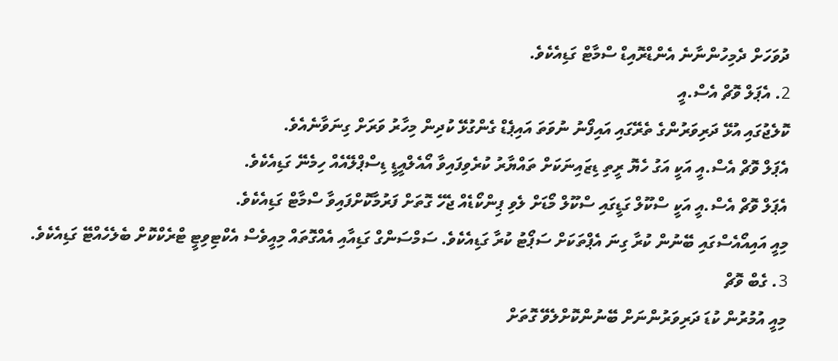ދުވަހަށް ދެމިހުންނާނެ އެންޑްރޮއިޑް ސްމާޓް ގަޑިއެކެވެ.
2. އެޕަލް ވޮޗް އެސް.އީ
ކޮލެޖުގައި އުޅޭ ދަރިވަރުންގެ ތެރޭގައި އައިފޯނު ނުވަތަ އައިޕެޑް ގެންގުޅޭ ކުދިން މިހާރު ވަރަށް ގިނަވާނެއެވެ.
އެޕަލް ވޮޗް އެސް.އީ އަކީ އަގު ހެޔޮ ރީތި ޑިޒައިނަކަށް ތައްޔާރު ކުރެވިފައިވާ އޯއެލްއީޑީ ޑިސްޕްލޭއެއް ހިމެނޭ ގަޑިއެކެވެ.
އެޕަލް ވޮޗް އެސް.އީ އަކީ ސްކޫލް ގަޑީގައި ސްކޫލް މޯޑަށް ލެވި ޕިންކޯޑެއް ޖެހޭ ގޮތަށް ފަރުމާކޮށްފައިވާ ސްމާޓް ގަޑިއެކެވެ.
މިއީ އައިއޯއެސްގައި ބޭނުން ކުރާ ގިނަ އެޕްތަކަށް ސަޕޯޓު ކުރާ ގަޑިއެކެވެ. ސަމްސަންގް ގަޑިއާއި އެއްގޮތައް މިއީވެސް އެކްޓިވިޓީ ޓްރެކްކޮށް ބެލެހެއްޓޭ ގަޑިއެކެވެ.
3. ގެބް ވޮޗް
މިއީ އުމުރުން ކުޑަ ދަރިވަރުންނަށް ބޭނުންކޮށްލެވޭ ގޮތަށް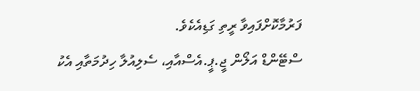ފަރުމާކޮށްފައިވާ ރީތި ގަޑިއެކެވެ.
ސްޓޭންޑް އަލޯން ޖީ.ޕީ.އެސްއާއި، ސެލިއުލާ ހިދުމަތާއި އެކު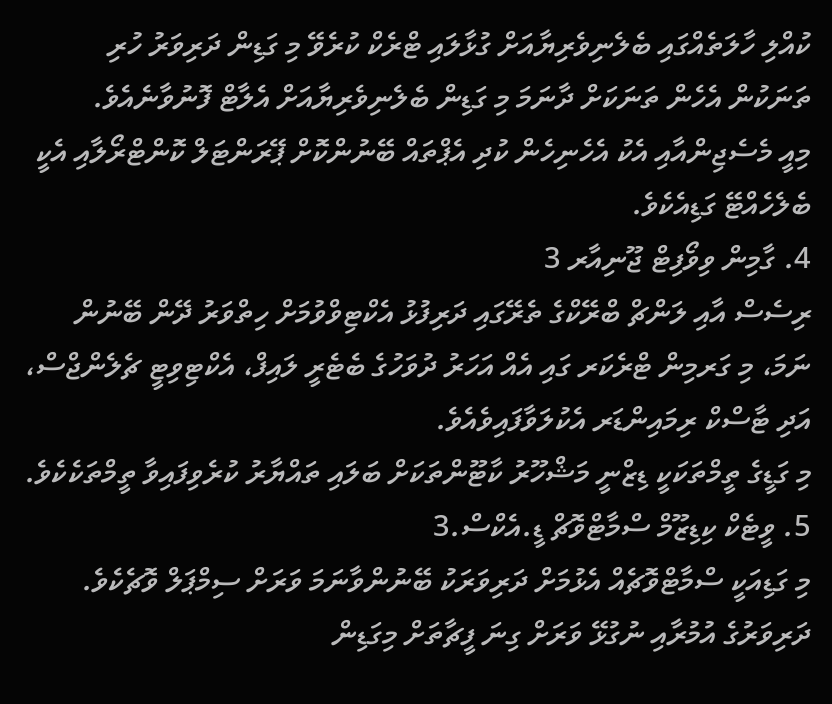ކުއްލި ހާލަތެއްގައި ބެލެނިވެރިޔާއަށް ގުޅާލައި ޓްރެކް ކުރެވޭ މި ގަޑިން ދަރިވަރު ހުރި ތަނަކުން އެހެން ތަނަކަށް ދާނަމަ މި ގަޑިން ބެލެނިވެރިޔާއަށް އެލާޓް ފޮނުވާނެއެވެ.
މިއީ މެސެޖިންއާއި އެކު އެހެނިހެން ކުދި އެޕްތައް ބޭނުންކޮށް ޕޭރަންޓަލް ކޮންޓްރޯލާއި އެކީ ބެލެހެއްޓޭ ގަޑިއެކެވެ.
4. ގާމިން ވިވޯފިޓް ޖޫނިއާރ 3
ރިސެސް އާއި ލަންޗް ބްރޭކްގެ ތެރޭގައި ދަރިފުޅު އެކްޓިވްވުމަށް ހިތްވަރު ދޭން ބޭނުން ނަމަ، މި ގަރމިން ޓްރެކަރ ގައި އެއް އަހަރު ދުވަހުގެ ބެޓެރީ ލައިފް، އެކްޓިވިޓީ ޗެލެންޖްސް، އަދި ޓާސްކް ރިމައިންޑަރ އެކުލަވާފައިވެއެވެ.
މި ގަޑީގެ ތީމްތަކަކީ ޑިޒްނީ މަޝްހޫރު ކާޓޫންތަކަށް ބަލައި ތައްޔާރު ކުރެވިފައިވާ ތީމްތަކެކެވެ.
5. ވީޓެކް ކިޑިޒޫމް ސްމާޓްވޮޗް ޑީ.އެކްސް.3
މި ގަޑިއަކީ ސްމާޓްވޮޗެއް އެޅުމަށް ދަރިވަރަކު ބޭނުންވާނަމަ ވަރަށް ސިމްޕަލް ވޮޗެކެވެ. ދަރިވަރުގެ އުމުރާއި ނުގުޅޭ ވަރަށް ގިނަ ފީޗާތަށް މިގަޑިން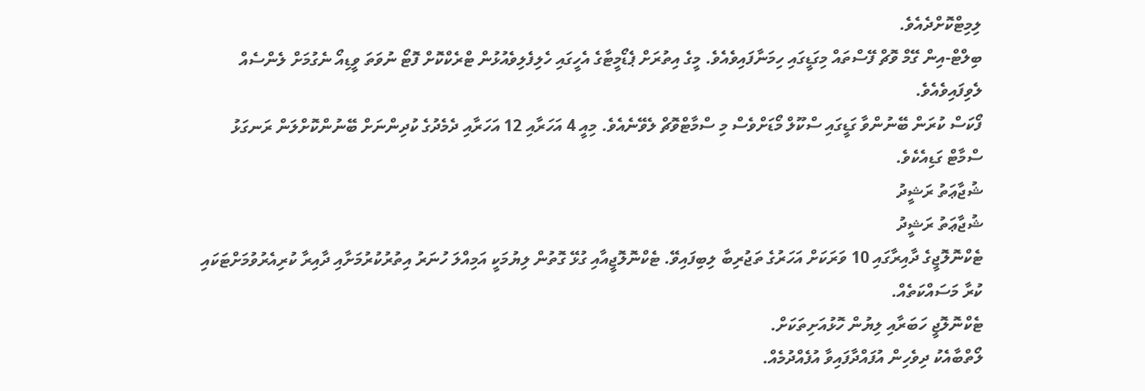ލިމިޓްކޮށްދެއެވެ.
ބިލްޓް-އިން ގޭމް ވޮޗް ފޭސްތައް މިގަޑީގައި ހިމަނާފައިވެއެވެ. މީގެ އިތުރަށް ޕެޑޯމީޓާގެ އެހީގައި ހެލިފެލިވެއުޅުން ޓްރެކްކޮށް ފޮޓޯ ނުވަތަ ވީޑިއޯ ނެގުމަށް ލެންސެއް ލެވިފައިވެއެވެ.
ފޯކަސް ކުރަން ބޭނުންވާ ގަޑީގައި ސްކޫލް މޯޑަށްވެސް މި ސްމާޓްވޮޗް ލެވޭނެއެވެ. މިއީ 4 އަހަރާއި 12 އަހަރާއި ދެމެދުގެ ކުދިންނަށް ބޭނުންކޮށްލަން ރަނގަޅު ސްމާޓް ގަޑިއެކެވެ.
ޝުޖާޢަތު ރަޝީދު
ޝުޖާޢަތު ރަޝީދު
ޓެކްނޮލޮޖީގެ ދާއިރާގައި 10 ވަރަކަށް އަހަރުގެ ތަޖުރިބާ ލިބިފައިވޭ. ޓެކްނޮލޮޖީއާއި ގުޅޭ ގޮތުން ލިޔުމަކީ އަމިއްލަ ހުނަރު އިތުރުކުރުމަށާއި ދާއިރާ ކުރިއެރުވުމަށްޓަކައި ކުރާ މަސައްކަތެއް.
ޓެކްނޮލޮޖީ ހަބަރާއި ލިޔުން ހޮޅުއަށިތަކަށް.
ލޯތްބާއެކު ދިވެހިން އުފައްދާފައިވާ އުފެއްދުމެއް.